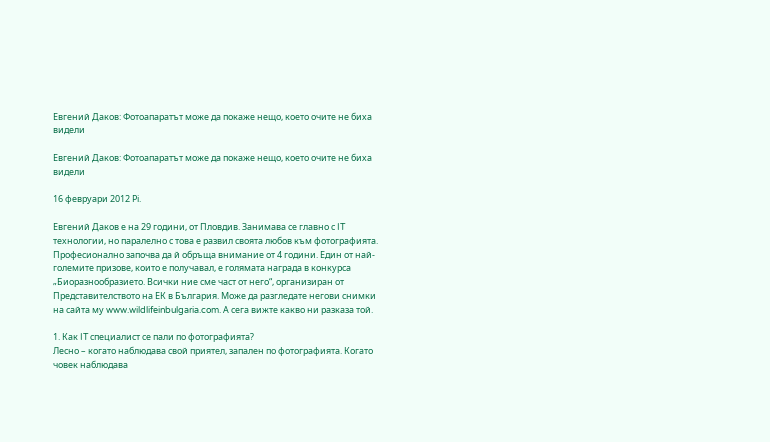Евгений Даков: Фотоапаратът може да покаже нещо, което очите не биха видели

Евгений Даков: Фотоапаратът може да покаже нещо, което очите не биха видели

16 февруари 2012 Рі.

Евгений Даков е на 29 години, от Пловдив. Занимава се главно с IT технологии, но паралелно с това е развил своята любов към фотографията. Професионално започва да й обръща внимание от 4 години. Един от най-големите призове, които е получавал, е голямата награда в конкурса „Биоразнообразието. Всички ние сме част от него“, организиран от Представителството на ЕК в България. Може да разгледате негови снимки на сайта му www.wildlifeinbulgaria.com. А сега вижте какво ни разказа той.

1. Как IT специалист се пали по фотографията?
Лесно – когато наблюдава свой приятел, запален по фотографията. Когато човек наблюдава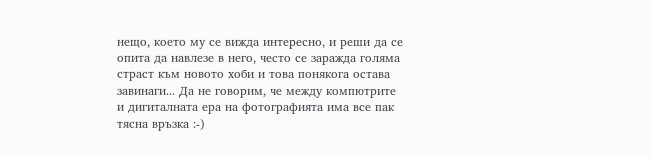нещо, което му се вижда интересно, и реши да се опита да навлезе в него, често се заражда голяма страст към новото хоби и това понякога остава завинаги... Да не говорим, че между компютрите и дигиталната ера на фотографията има все пак тясна връзка :-)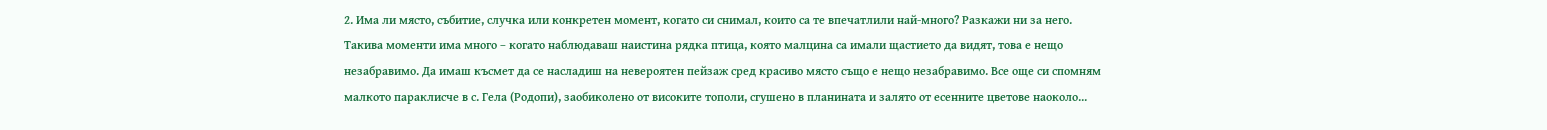2. Има ли място, събитие, случка или конкретен момент, когато си снимал, които са те впечатлили най-много? Разкажи ни за него.
Такива моменти има много – когато наблюдаваш наистина рядка птица, която малцина са имали щастието да видят, това е нещо незабравимо. Да имаш късмет да се насладиш на невероятен пейзаж сред красиво място също е нещо незабравимо. Все още си спомням малкото параклисче в с. Гела (Родопи), заобиколено от високите тополи, сгушено в планината и залято от есенните цветове наоколо...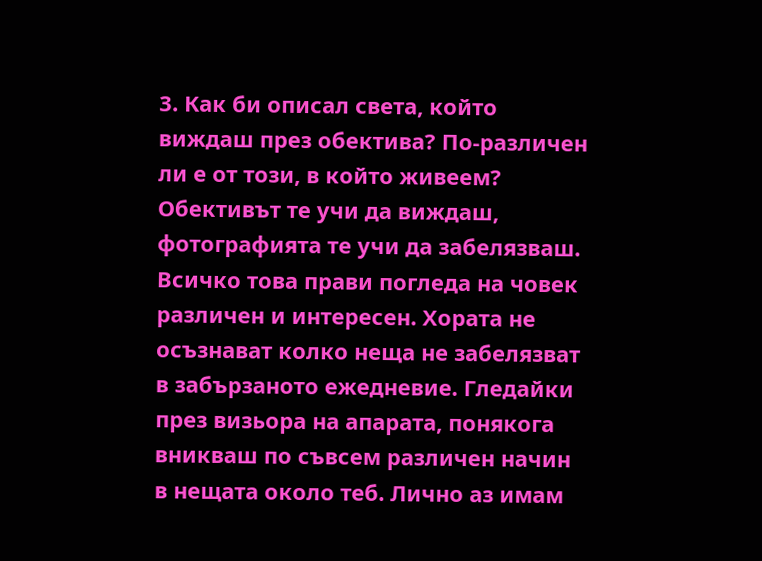3. Как би описал света, който виждаш през обектива? По-различен ли е от този, в който живеем?
Обективът те учи да виждаш, фотографията те учи да забелязваш. Всичко това прави погледа на човек различен и интересен. Хората не осъзнават колко неща не забелязват в забързаното ежедневие. Гледайки през визьора на апарата, понякога вникваш по съвсем различен начин в нещата около теб. Лично аз имам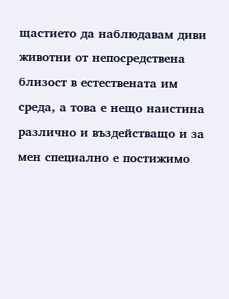щастието да наблюдавам диви животни от непосредствена близост в естествената им среда, а това е нещо наистина различно и въздействащо и за мен специално е постижимо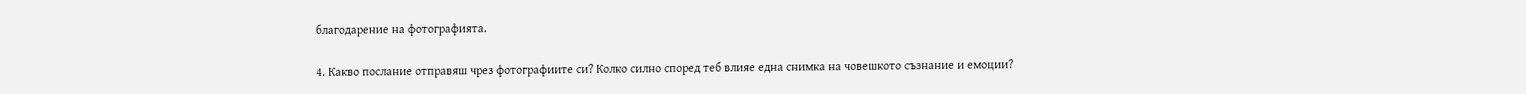благодарение на фотографията.

4. Какво послание отправяш чрез фотографиите си? Колко силно според теб влияе една снимка на човешкото съзнание и емоции?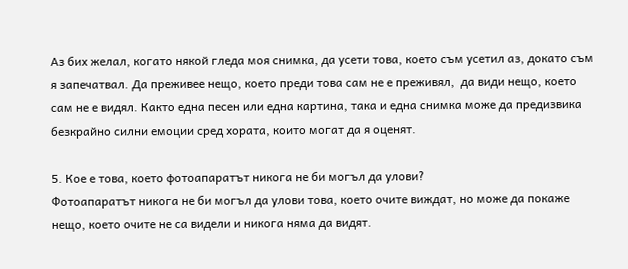Аз бих желал, когато някой гледа моя снимка, да усети това, което съм усетил аз, докато съм я запечатвал. Да преживее нещо, което преди това сам не е преживял,  да види нещо, което сам не е видял. Както една песен или една картина, така и една снимка може да предизвика безкрайно силни емоции сред хората, които могат да я оценят.

5. Кое е това, което фотоапаратът никога не би могъл да улови?
Фотоапаратът никога не би могъл да улови това, което очите виждат, но може да покаже нещо, което очите не са видели и никога няма да видят.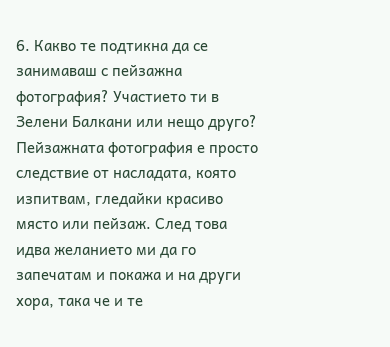6. Какво те подтикна да се занимаваш с пейзажна фотография? Участието ти в Зелени Балкани или нещо друго?
Пейзажната фотография е просто следствие от насладата, която изпитвам, гледайки красиво място или пейзаж. След това идва желанието ми да го запечатам и покажа и на други хора, така че и те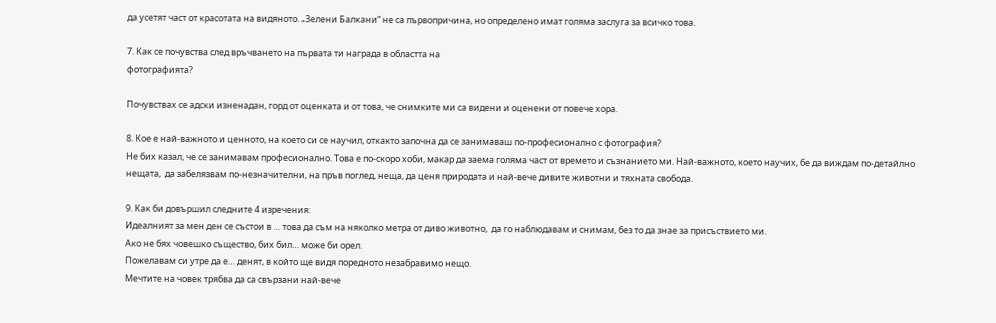да усетят част от красотата на видяното. „Зелени Балкани“ не са първопричина, но определено имат голяма заслуга за всичко това.

7. Как се почувства след връчването на първата ти награда в областта на
фотографията?

Почувствах се адски изненадан, горд от оценката и от това, че снимките ми са видени и оценени от повече хора.

8. Кое е най-важното и ценното, на което си се научил, откакто започна да се занимаваш по-професионално с фотография?
Не бих казал, че се занимавам професионално. Това е по-скоро хоби, макар да заема голяма част от времето и съзнанието ми. Най-важното, което научих, бе да виждам по-детайлно нещата,  да забелязвам по-незначителни, на пръв поглед, неща, да ценя природата и най-вече дивите животни и тяхната свобода.

9. Как би довършил следните 4 изречения:
Идеалният за мен ден се състои в … това да съм на няколко метра от диво животно,  да го наблюдавам и снимам, без то да знае за присъствието ми.
Ако не бях човешко същество, бих бил… може би орел.
Пожелавам си утре да е… денят, в който ще видя поредното незабравимо нещо.
Мечтите на човек трябва да са свързани най-вече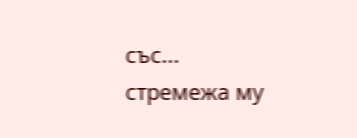със... стремежа му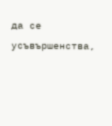да се усъвършенства,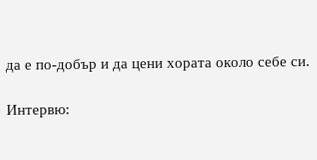да е по-добър и да цени хората около себе си.

Интервю: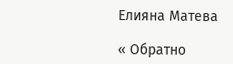Елияна Матева

« Обратно